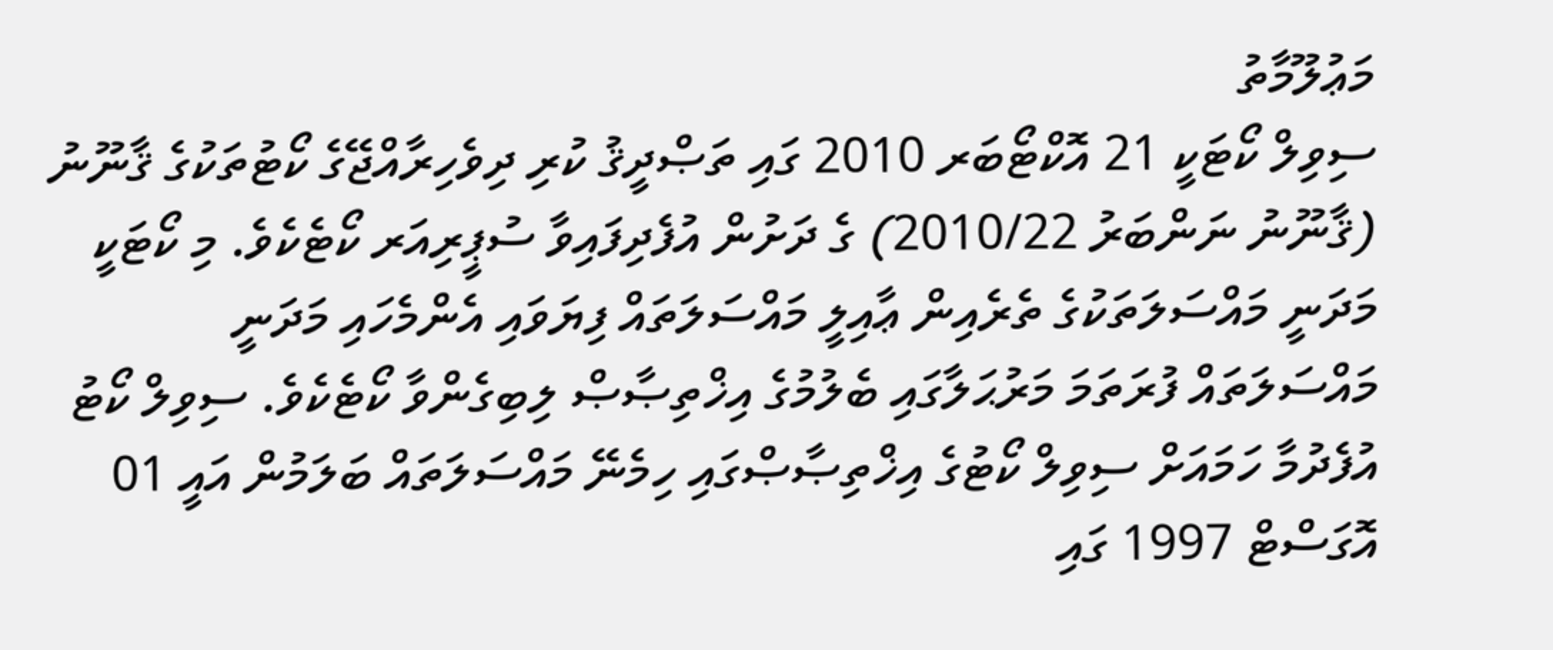މަޢުލޫމާތު
ސިވިލް ކޯޓަކީ 21 އޮކްޓޯބަރ 2010 ގައި ތަޞްދީޤު ކުރި ދިވެހިރާއްޖޭގެ ކޯޓުތަކުގެ ޤާނޫނު (ޤާނޫނު ނަންބަރު 2010/22) ގެ ދަށުން އުފެދިފައިވާ ސުޕީރިއަރ ކޯޓެކެވެ. މި ކޯޓަކީ މަދަނީ މައްސަލަތަކުގެ ތެރެއިން ޢާއިލީ މައްސަލަތައް ފިޔަވައި އެންމެހައި މަދަނީ މައްސަލަތައް ފުރަތަމަ މަރުޙަލާގައި ބެލުމުގެ އިޚްތިޞާޞް ލިބިގެންވާ ކޯޓެކެވެ. ސިވިލް ކޯޓު އުފެދުމާ ހަމައަށް ސިވިލް ކޯޓުގެ އިޚްތިޞާޞްގައި ހިމެނޭ މައްސަލަތައް ބަލަމުން އައީ 01 އޮގަސްޓް 1997 ގައި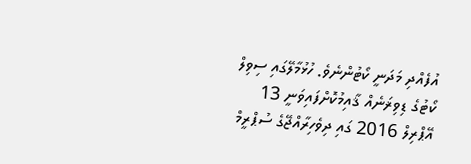އުފެއްދި މަދަނީ ކޯޓުންނެވެ. ހުޅުމާލޭގައި ސިވިލް ކޯޓުގެ ޑިވިޜަނެއް ޤާއިމުކޮށްފައިވަނީ 13 އޭޕްރިލް 2016 ގައި ދިވެހިރާއްޖޭގެ ސުޕްރީމް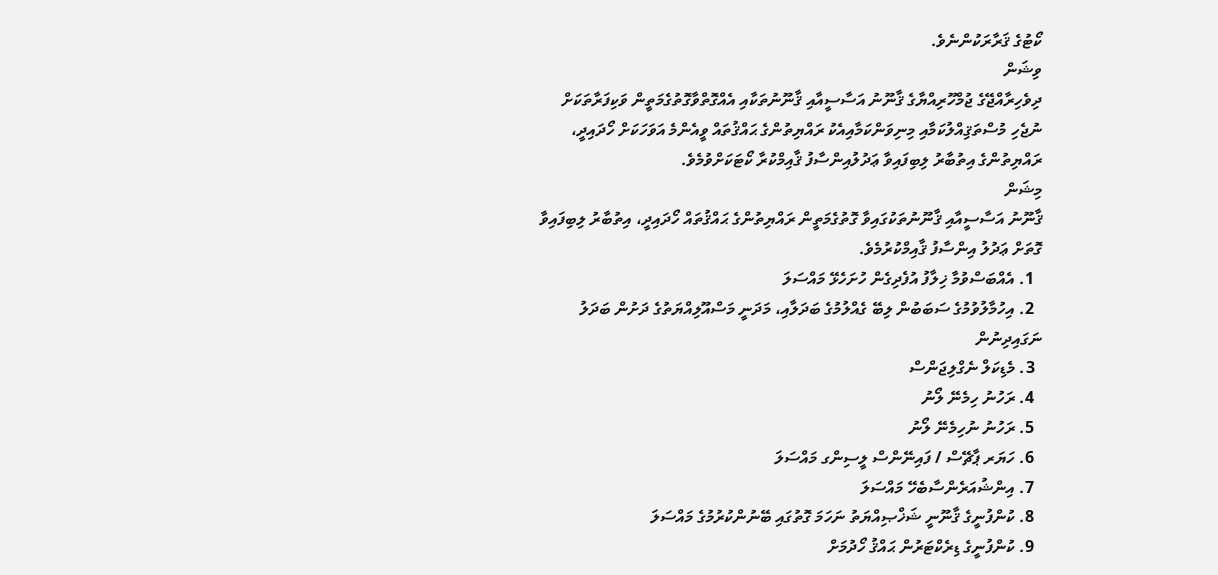ކޯޓުގެ ޤަރާރަކުންނެވެ.
ވިޝަން
ދިވެހިރާއްޖޭގެ ޖުމްހޫރިއްޔާގެ ޤާނޫނު އަސާސީއާއި ޤާނޫނުތަކާއި އެއްގޮތްވާގޮތުގެމަތީން ވަކިފަރާތަކަށް ނުޖެހި މުސްތަޤިއްލުކަމާއި މިނިވަންކަމާއިއެކު ރައްޔިތުންގެ ޙައްޤުތައް ވީއެންމެ އަވަހަކަށް ހޯދައިދީ، ރައްޔިތުންގެ އިތުބާރު ލިބިފައިވާ ޢަދުލުއިންސާފު ޤާއިމްކުރާ ކޯޓަކަށްވުމެވެ.
މިޝަން
ޤާނޫނު އަސާސީއާއި ޤާނޫނުތަކުގައިވާ ގޮތުގެމަތީން ރައްޔިތުންގެ ޙައްޤުތައް ހޯދައިދީ، އިތުބާރު ލިބިފައިވާ ގޮތަށް ޢަދުލު އިންސާފު ޤާއިމްކުރުމެވެ.
  1. އެއްބަސްވުމާ ޚިލާފު އުފެދިގެން ހުށަހެޅޭ މައްސަލަ
  2. އިހުމާލުވުމުގެ ސަބަބުން ލިބޭ ގެއްލުމުގެ ބަދަލާއި، މަދަނީ މަސްއޫލިއްޔަތުގެ ދަށުން ބަދަލު ނަގައިދިނުން
  3. މެޑިކަލް ނެގްލިޖަންސް
  4. ރަހުނު ހިމެނޭ ލޯނު
  5. ރަހުނު ނުހިމެނޭ ލޯނު
  6. ހަޔަރ ޕާޗޭސް / ފައިނޭންސް ލީސިންގ މައްސަލަ
  7. އިންޝުއަރެންސާބެހޭ މައްސަލަ
  8. ކުންފުނީގެ ޤާނޫނީ ޝަޚްޞިއްޔަތު ނަހަމަ ގޮތުގައި ބޭނުންކުރުމުގެ މައްސަލަ
  9. ކުންފުނީގެ ޑިރެކްޓަރުން ޙައްޤު ހޯދުމަށް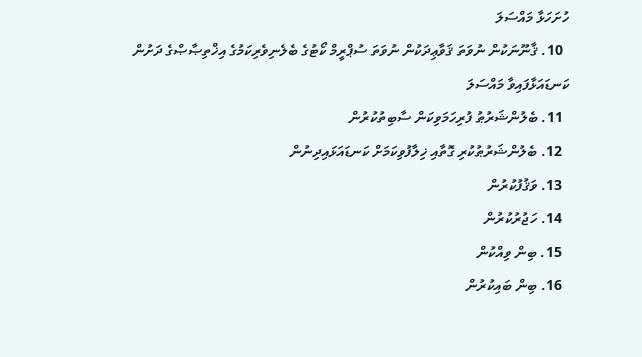ހުށަހަޅާ މައްސަލަ
  10. ޤާނޫނަކުން ނުވަތަ ޤަވާޢިދަކުން ނުވަތަ ސުޕްރީމް ކޯޓުގެ ބެލެނިވެރިކަމުގެ އިޚްތިޞާޞްގެ ދަށުން ކަނޑައަޅާފައިވާ މައްސަލަ
  11. ބެލުންޝަރުޠު ފުރިހަމަވިކަން ސާބިތުކުރުން
  12. ބެލުންޝަރުޠުކުރި ގޮތާއި ޚިލާފުވިކަމަށް ކަނޑައަޅައިދިނުން
  13. ވަޤުފުކުރުން
  14. ހަޖުރުކުރުން
  15. ބިން ވިއްކުން
  16. ބިން ބައިކުރުން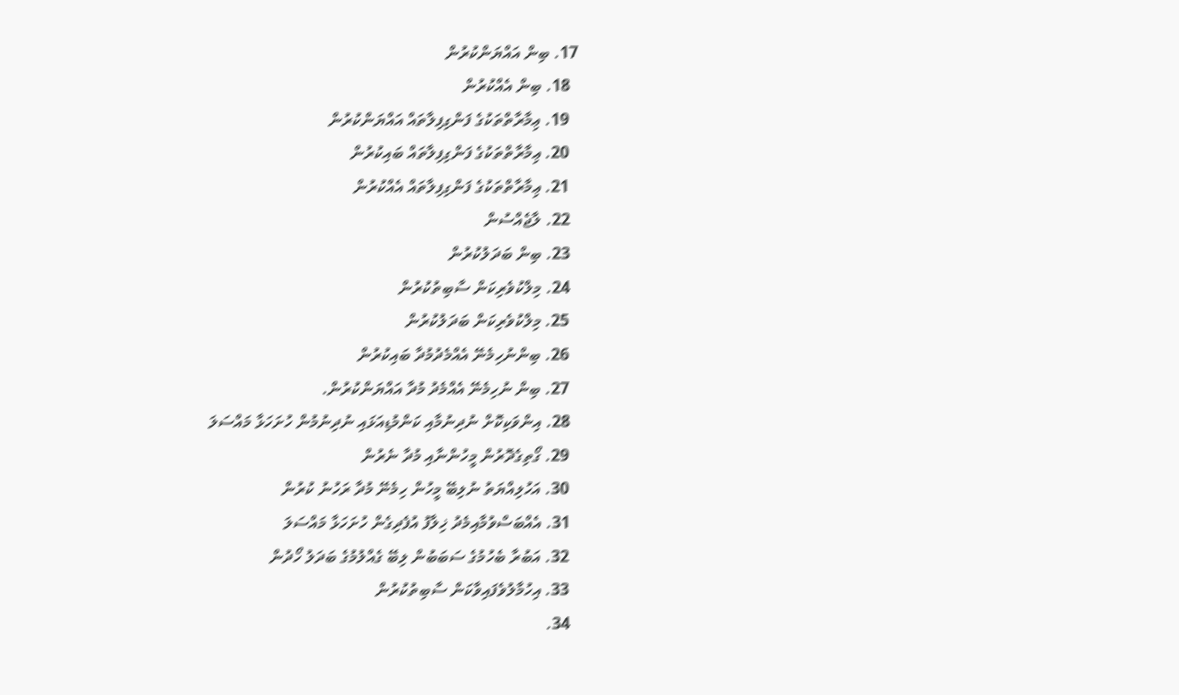17. ބިން އައްޔަންކުރުން
  18. ބިން އެއްކުރުން
  19. ޢިމާރާތްތަކުގެ ފަންގިފިލާތައް އައްޔަންކުރުން
  20. ޢިމާރާތްތަކުގެ ފަންގިފިލާތައް ބައިކުރުން
  21. ޢިމާރާތްތަކުގެ ފަންގިފިލާތައް އެއްކުރުން
  22. ލާޖެއްސުން
  23. ބިން ބަދަލުކުރުން
  24. މިލްކުވެރިކަން ސާބިތުކުރުން
  25. މިލްކުވެރިކަން ބަދަލުކުރުން
  26. ބިންނުހިމެނޭ އެއްމެދުމުދާ ބައިކުރުން
  27. ބިން ނުހިމެނޭ އެއްމެދު މުދާ އައްޔަންކުރުން.
  28. އިންވަކިކޮށް ނުދިނުމާއި ކަންމުޑިއަޅައި ނުދިނުމުން ހުށަހަޅާ މައްސަލަ
  29. ގޯތިގެދޮރުން މީހުންނާއި މުދާ ނެރުން
  30. އަހުލިއްޔަތު ނުލިބޭ މީހުން ހިމެނޭ މުދާ ރަހުނު ކުރުން
  31. އެއްބަސްވުމާއިމެދު ޚިލާފު އުފެދިގެން ހުށަހަޅާ މައްސަލަ
  32. އަބުރާ ބެހުމުގެ ސަބަބުން ލިބޭ ގެއްލުމުގެ ބަދަލު ހޯދުން
  33. އިހުމާލުވެފައިވާކަން ސާބިތުކުރުން
  34.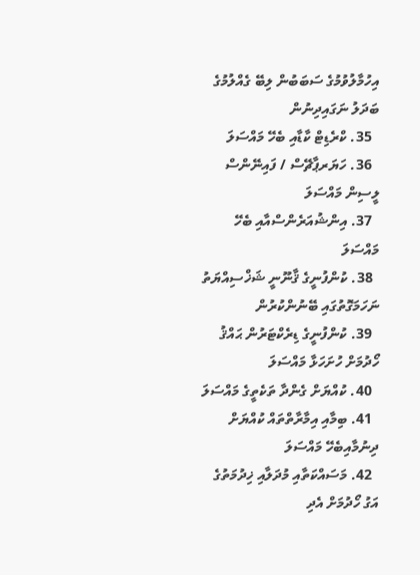އިހުމާލުވުމުގެ ސަބަބުން ލިބޭ ގެއްލުމުގެ ބަދަލު ނަގައިދިނުން
  35. ކްރެޑިޓް ކާޑާއި ބެހޭ މައްސަލަ
  36. ހަޔަރޕާޗޭސް / ފައިނޭންސް ލީސިން މައްސަލަ
  37. އިންޝުއަރެންސްއާއި ބެހޭ މައްސަލަ
  38. ކުންފުނީގެ ޤާނޫނީ ޝަޚްސިއްޔަތު ނަހަމަގޮތުގައި ބޭނުންކުރުން
  39. ކުންފުނީގެ ޑިރެކްޓަރުން ޙައްޤު ހޯދުމަށް ހުށަހަޅާ މައްސަލަ
  40. ކުއްޔަށް ގެންދާ ތަކެތީގެ މައްސަލަ
  41. ބިމާއި އިމާރާތްތައް ކުއްޔަށް ދިނުމާއިބެހޭ މައްސަލަ
  42. މަސައްކަތާއި މުދަލާއި ޚިދުމަތުގެ އަގު ހޯދުމަށް އެދި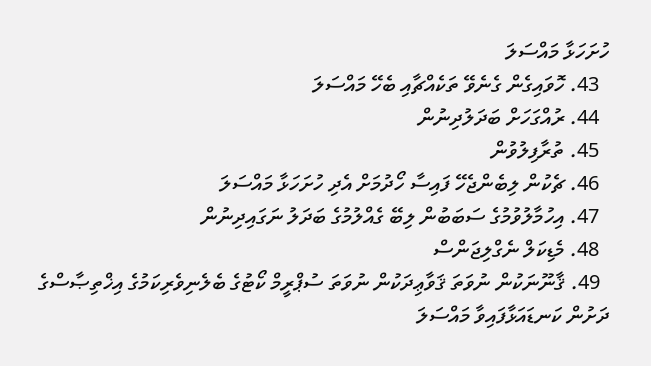ހުށަހަޅާ މައްސަލަ
  43. ހޮވައިގެން ގެނެވޭ ތަކެއްޗާއި ބެހޭ މައްސަލަ
  44. ރުއްގަހަށް ބަދަލުދިނުން
  45. ތުރާފިލުވުން
  46. ޗެކުން ލިބެންޖެހޭ ފައިސާ ހޯދުމަށް އެދި ހުށަހަޅާ މައްސަލަ
  47. އިހުމާލުވުމުގެ ސަބަބުން ލިބޭ ގެއްލުމުގެ ބަދަލު ނަގައިދިނުން
  48. މެޑިކަލް ނެގްލިޖަންސް
  49. ޤާނޫނަކުން ނުވަތަ ޤަވާޢިދަކުން ނުވަތަ ސުޕްރީމް ކޯޓުގެ ބެލެނިވެރިކަމުގެ އިޚްތިޞާސްގެ ދަށުން ކަނޑައަޅާފައިވާ މައްސަލަ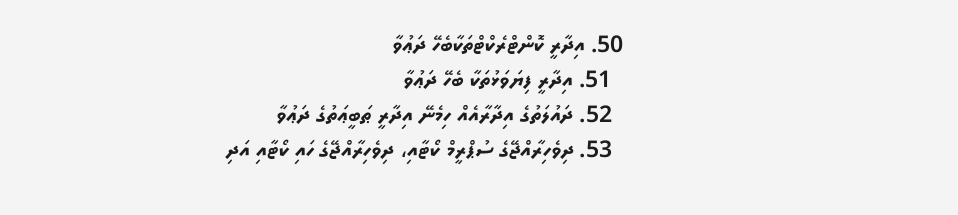50. އިދާރީ ކޮންޓްރެކްޓްތަކާބެހޭ ދަޢުވާ
  51. އިދާރީ ފިޔަވަޅުތަކާ ބެހޭ ދަޢުވާ
  52. ދައުލަތުގެ އިދާރާއެއް ހިމެނޭ އިދާރީ ޠަބީޢަތުގެ ދަޢުވާ
  53. ދިވެހިރާއްޖޭގެ ސުޕްރީމް ކޯޓާއި، ދިވެހިރާއްޖޭގެ ހައި ކޯޓާއި އަދި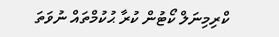ކްރިމިނަލް ކޯޓުން ކުރާ ޙުކުމްތައް ނުވަތަ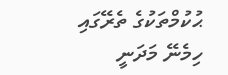ޙުކުމްތަކުގެ ތެރޭގައި ހިމެނޭ މަދަނީ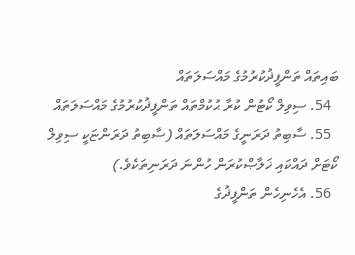ބައިތައް ތަންފީޛުކުރުމުގެ މައްސަލަތައް
  54. ސިވިލް ކޯޓުން ކުރާ ޙުކުމްތައް ތަންފީޛުކުރުމުގެ މައްސަލަތައް
  55. ސާބިތު ދަރަނީގެ މައްސަލަތައް (ސާބިތު ދަރަންޏަކީ ސިވިލް ކޯޓަށް ދައްކައި ޚަލާޞްކުރަން ހުންނަ ދަރަނިތަކެވެ.)
  56. އެހެނިހެން ތަންފީޛުގެ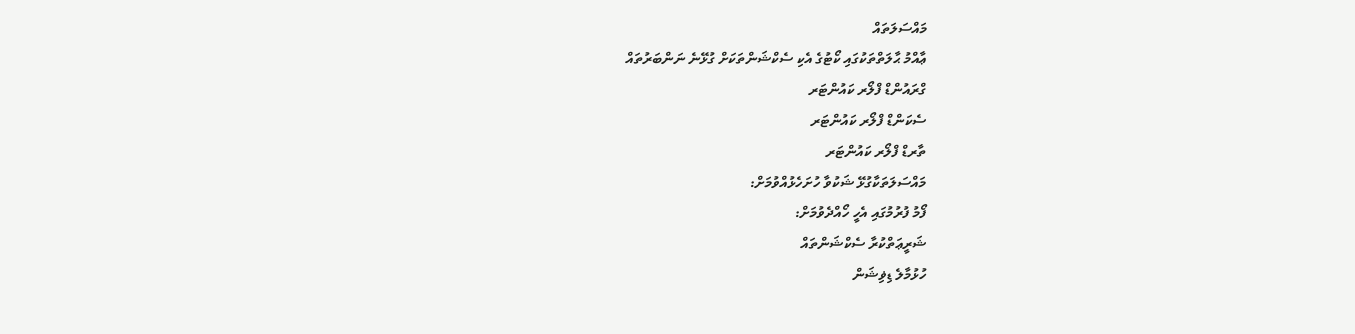މައްސަލަތައް
ޢާއްމު ޙާލަތްތަކުގައި ކޯޓުގެ އެކި ސެކްޝަންތަކަށް ގުޅޭނެ ނަންބަރުތައް
ގްރައުންޑް ފްލޯރ ކައުންޓަރ
ސެކަންޑް ފްލޯރ ކައުންޓަރ
ތާރޑް ފްލޯރ ކައުންޓަރ
މައްސަލަތަކާގުޅޭ ޝަކުވާ ހުށަހެޅުއްވުމަށް:
ފޯމު ފުރުމުގައި އެހީ ހޯއްދެވުމަށް:
ޝަރީޢަތްކުރާ ސެކްޝަންތައް
ހުޅުމާލެ ޑިޥިޝަން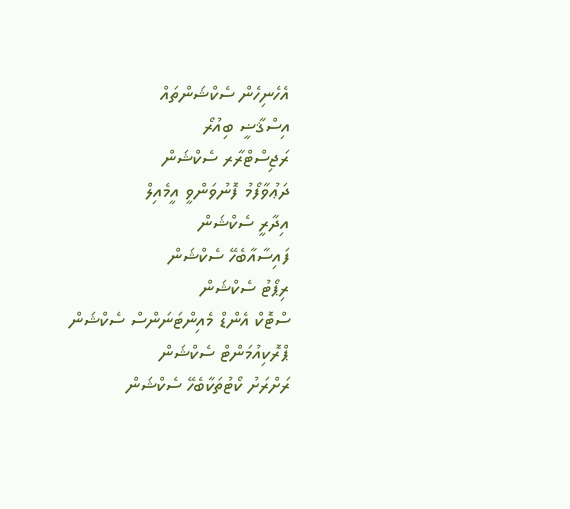އެހެނިހެން ސެކްޝަންތައް
އިސްޤާޟީ ބިއުރޯ
ރަޖިސްޓްރާރ ސެކްޝަން
ދަޢުވާފޯމު ފޮނުވަންވީ އީމެއިލް
އިދާރީ ސެކްޝަން
ފައިސާއާބެހޭ ސެކްޝަން
ރިޕޯޓު ސެކްޝަން
ސްޓޮކް އެންޑް މެއިންޓަނަންސް ސެކްޝަން
ޕްރޮކިއުމަންޓް ސެކްޝަން
ރަށްރަށު ކޯޓުތަކާބެހޭ ސެކްޝަން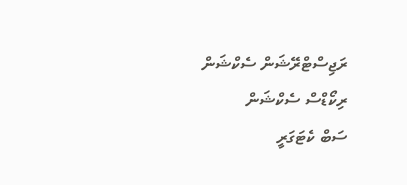ރަޖިސްޓްރޭޝަން ސެކްޝަން
ރިކޯޑްސް ސެކްޝަން
ސަބް ކެޓަގަރީ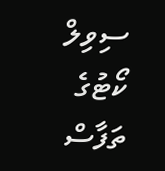ސިވިލް ކޯޓުގެ ތަފާސް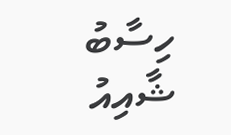ހިސާބު ޝާއިއު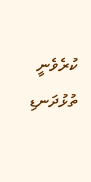ކުރެވެނީ ތުޅުދަނޑި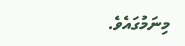މިނަމުގައެވެ.